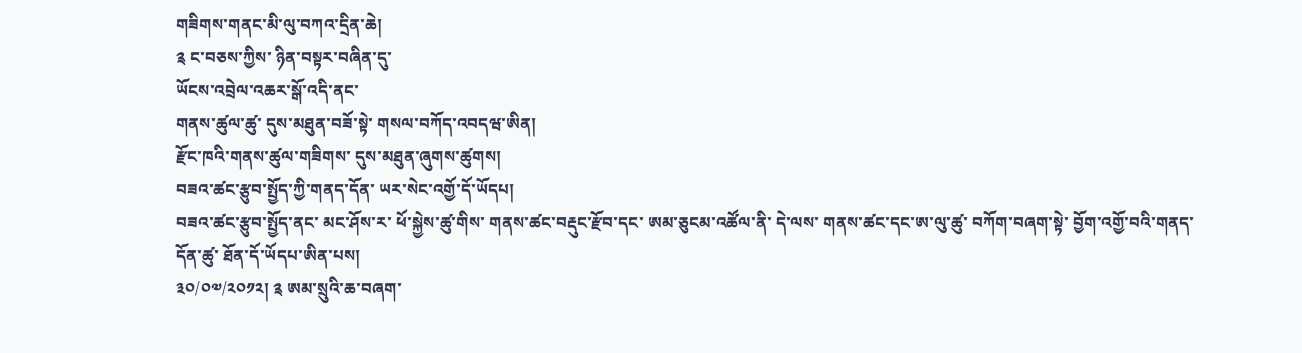གཟིགས་གནང་མི་ལུ་བཀའ་དྲིན་ཆེ།
༉ ང་བཅས་ཀྱིས་ ཉིན་བསྟར་བཞིན་དུ་
ཡོངས་འབྲེལ་འཆར་སྒོ་འདི་ནང་
གནས་ཚུལ་ཚུ་ དུས་མཐུན་བཟོ་སྟེ་ གསལ་བཀོད་འབདཝ་ཨིན།
རྫོང་ཁའི་གནས་ཚུལ་གཟིགས་ དུས་མཐུན་ཞུགས་ཚུགས།
བཟའ་ཚང་རྩུབ་སྤྱོད་ཀྱི་གནད་དོན་ ཡར་སེང་འགྱོ་དོ་ཡོདཔ།
བཟའ་ཚང་རྩུབ་སྤྱོད་ནང་ མང་ཤོས་ར་ ཕོ་སྐྱེས་ཚུ་གིས་ གནས་ཚང་བརྡུང་རྫོབ་དང་ ཨམ་ཅུངམ་འཚོལ་ནི་ དེ་ལས་ གནས་ཚང་དང་ཨ་ལུ་ཚུ་ བཀོག་བཞག་སྟེ་ བྱོག་འགྱོ་བའི་གནད་དོན་ཚུ་ ཐོན་དོ་ཡོདཔ་ཨིན་པས།
༣༠/༠༧/༢༠༡༢། ༉ ཨམ་སྲུའི་ཆ་བཞག་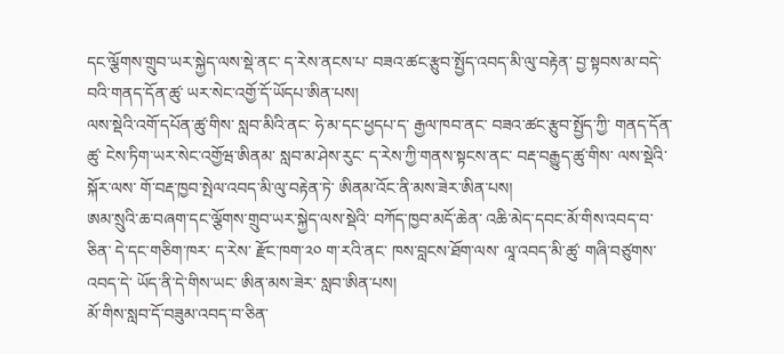དང་ལྕོགས་གྲུབ་ཡར་སྐྱེད་ལས་སྡེ་ནང་ ད་རེས་ནངས་པ་ བཟའ་ཚང་རྩུབ་སྤྱོད་འབད་མི་ལུ་བརྟེན་ བྱ་སྟབས་མ་བདེ་བའི་གནད་དོན་ཚུ་ ཡར་སེང་འགྱོ་དོ་ཡོདཔ་ཨིན་པས།
ལས་སྡེའི་འགོ་དཔོན་ཚུ་གིས་ སླབ་མིའི་ནང་ ཧེ་མ་དང་ཕྱདཔ་ད་ རྒྱལ་ཁབ་ནང་ བཟའ་ཚང་རྩུབ་སྤྱོད་ཀྱི་ གནད་དོན་ཚུ་ ངེས་ཏིག་ཡར་སེང་འགྱོཝ་ཨིནམ་ སླབ་མ་ཤེས་རུང་ ད་རེས་ཀྱི་གནས་སྟངས་ནང་ བརྡ་བརྒྱུད་ཚུ་གིས་ ལས་སྡེའི་སྐོར་ལས་ གོ་བརྡ་ཁྱབ་སྤེལ་འབད་མི་ལུ་བརྟེན་ཏེ་ ཨིནམ་འོང་ནི་མས་ཟེར་ཨིན་པས།
ཨམ་སྲུའི་ཆ་བཞག་དང་ལྕོགས་གྲུབ་ཡར་སྐྱེད་ལས་སྡེའི་ བཀོད་ཁྱབ་མདོ་ཆེན་ འཆི་མེད་དབང་མོ་གིས་འབད་བ་ཅིན་ དེ་དང་གཅིག་ཁར་ ད་རེས་ རྫོང་ཁག་༢༠ ག་རའི་ནང་ ཁས་བླངས་ཐོག་ལས་ ལཱ་འབད་མི་ཚུ་ གཞི་བཙུགས་འབད་དེ་ ཡོད་ནི་དེ་གིས་ཡང་ ཨིན་མས་ཟེར་ སླབ་ཨིན་པས།
མོ་གིས་སླབ་དོ་བཟུམ་འབད་བ་ཅིན་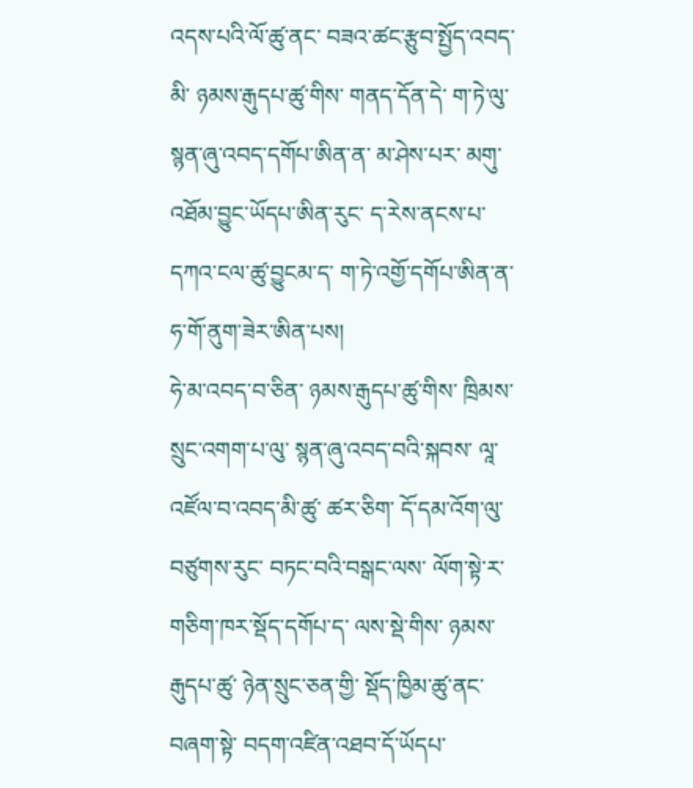འདས་པའི་ལོ་ཚུ་ནང་ བཟའ་ཚང་རྩུབ་སྤྱོད་འབད་མི་ ཉམས་རྒུདཔ་ཚུ་གིས་ གནད་དོན་དེ་ ག་ཏེ་ལུ་ སྙན་ཞུ་འབད་དགོཔ་ཨིན་ན་ མ་ཤེས་པར་ མགུ་འཐོམ་བྱུང་ཡོདཔ་ཨིན་རུང་ ད་རེས་ནངས་པ་ དཀའ་ངལ་ཚུ་བྱུངམ་ད་ ག་ཏེ་འགྱོ་དགོཔ་ཨིན་ན་ ཧ་གོ་ནུག་ཟེར་ཨིན་པས།
ཧེ་མ་འབད་བ་ཅིན་ ཉམས་རྒུདཔ་ཚུ་གིས་ ཁྲིམས་སྲུང་འགག་པ་ལུ་ སྙན་ཞུ་འབད་བའི་སྐབས་ ལཱ་འཛོལ་བ་འབད་མི་ཚུ་ ཚར་ཅིག་ དོ་དམ་འོག་ལུ་བཙུགས་རུང་ བཏང་བའི་བསྒང་ལས་ ལོག་སྟེ་ར་ གཅིག་ཁར་སྡོད་དགོཔ་ད་ ལས་སྡེ་གིས་ ཉམས་རྒུདཔ་ཚུ་ ཉེན་སྲུང་ཅན་གྱི་ སྡོད་ཁྱིམ་ཚུ་ནང་བཞག་སྟེ་ བདག་འཛིན་འཐབ་དོ་ཡོདཔ་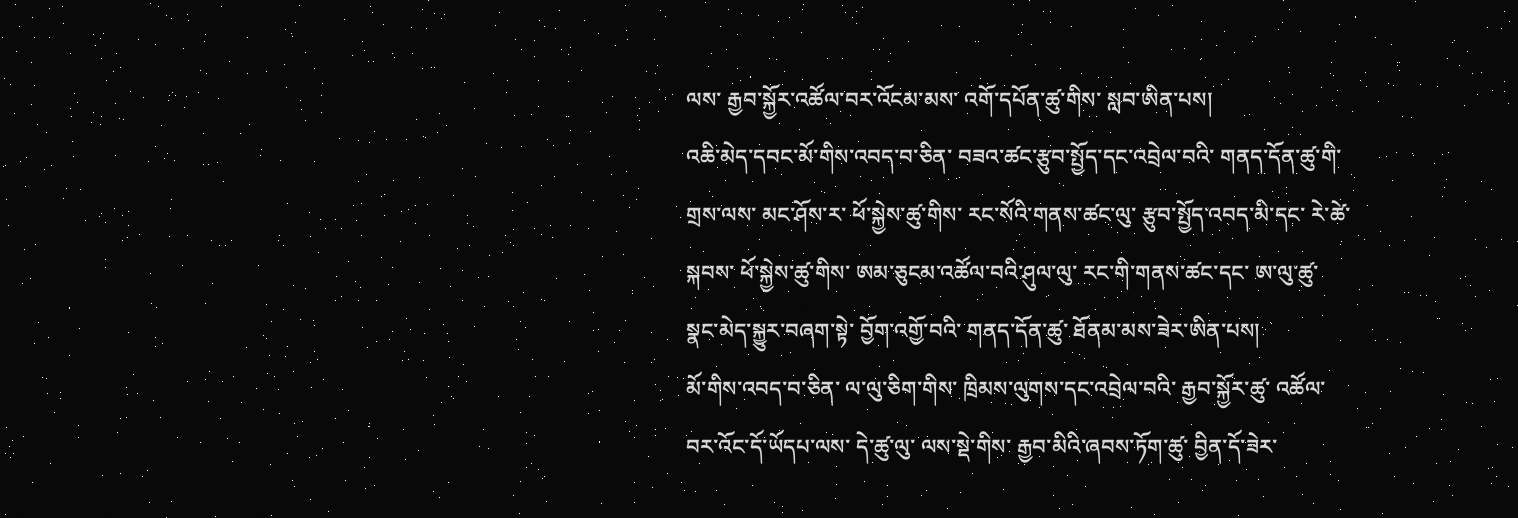ལས་ རྒྱབ་སྐྱོར་འཚོལ་བར་འོངམ་མས་ འགོ་དཔོན་ཚུ་གིས་ སླབ་ཨིན་པས།
འཆི་མེད་དབང་མོ་གིས་འབད་བ་ཅིན་ བཟའ་ཚང་རྩུབ་སྤྱོད་དང་འབྲེལ་བའི་ གནད་དོན་ཚུ་གི་གྲས་ལས་ མང་ཤོས་ར་ ཕོ་སྐྱེས་ཚུ་གིས་ རང་སོའི་གནས་ཚང་ལུ་ རྩུབ་སྤྱོད་འབད་མི་དང་ རེ་ཚེ་སྐབས་ ཕོ་སྐྱེས་ཚུ་གིས་ ཨམ་ཅུངམ་འཚོལ་བའི་ཤུལ་ལུ་ རང་གི་གནས་ཚང་དང་ ཨ་ལུ་ཚུ་ སྣང་མེད་སྐྱུར་བཞག་སྟེ་ བྱོག་འགྱོ་བའི་ གནད་དོན་ཚུ་ ཐོནམ་མས་ཟེར་ཨིན་པས།
མོ་གིས་འབད་བ་ཅིན་ ལ་ལུ་ཅིག་གིས་ ཁྲིམས་ལུགས་དང་འབྲེལ་བའི་ རྒྱབ་སྐྱོར་ཚུ་ འཚོལ་བར་འོང་དོ་ཡོདཔ་ལས་ དེ་ཚུ་ལུ་ ལས་སྡེ་གིས་ རྒྱབ་མིའི་ཞབས་ཏོག་ཚུ་ བྱིན་དོ་ཟེར་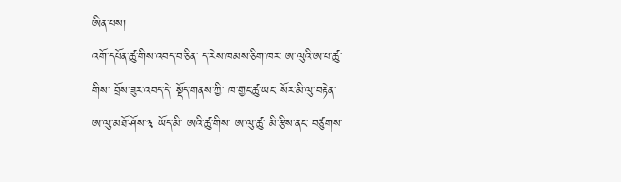ཨིན་པས།
འགོ་དཔོན་ཚུ་གིས་འབད་བ་ཅིན་ ད་རེས་ཁམས་ཅིག་ཁར་ ཨ་ལུའི་ཨ་པ་ཚུ་གིས་ བྲོས་ཟུར་འབད་དེ་ སྡོད་གནས་ཀྱི་ ཁ་གྱང་ཚུ་ཡང་ སོར་མི་ལུ་བརྟེན་ ཨ་ལུ་མཐོ་ཤོས་༣ ཡོད་མི་ ཨའི་ཚུ་གིས་ ཨ་ལུ་ཚུ་ མི་རྩིས་ནང་ བཙུགས་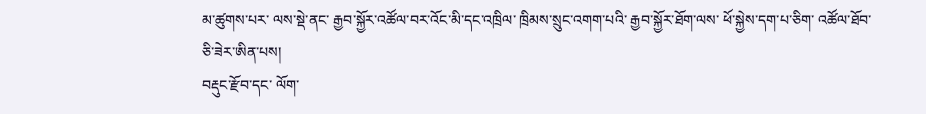མ་ཚུགས་པར་ ལས་སྡེ་ནང་ རྒྱབ་སྐྱོར་འཚོལ་བར་འོང་མི་དང་འཁྲིལ་ ཁྲིམས་སྲུང་འགག་པའི་ རྒྱབ་སྐྱོར་ཐོག་ལས་ ཕོ་སྐྱེས་དག་པ་ཅིག་ འཚོལ་ཐོབ་ཅི་ཟེར་ཨིན་པས།
བརྡུང་རྫོབ་དང་ ལོག་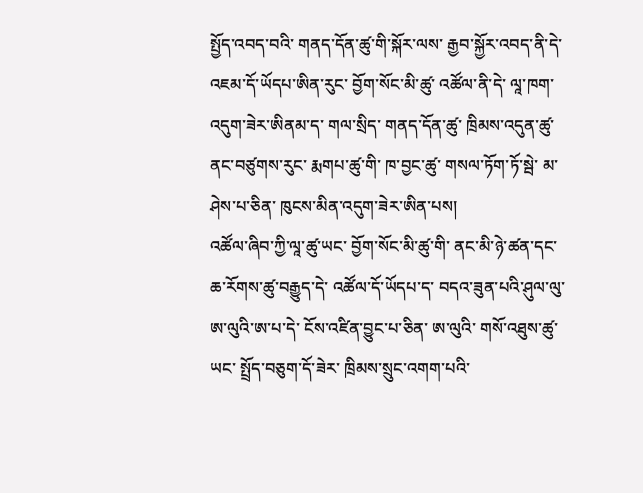སྤྱོད་འབད་བའི་ གནད་དོན་ཚུ་གི་སྐོར་ལས་ རྒྱབ་སྐྱོར་འབད་ནི་དེ་ འཇམ་དོ་ཡོདཔ་ཨིན་རུང་ བྱོག་སོང་མི་ཚུ་ འཚོལ་ནི་དེ་ ལཱ་ཁག་འདུག་ཟེར་ཨིནམ་ད་ གལ་སྲིད་ གནད་དོན་ཚུ་ ཁྲིམས་འདུན་ཚུ་ནང་བཙུགས་རུང་ རྨགཔ་ཚུ་གི་ ཁ་བྱང་ཚུ་ གསལ་ཏོག་ཏོ་སྦེ་ མ་ཤེས་པ་ཅིན་ ཁུངས་མིན་འདུག་ཟེར་ཨིན་པས།
འཚོལ་ཞིབ་ཀྱི་ལཱ་ཚུ་ཡང་ བྱོག་སོང་མི་ཚུ་གི་ ནང་མི་ཉེ་ཚན་དང་ ཆ་རོགས་ཚུ་བརྒྱུད་དེ་ འཚོལ་དོ་ཡོདཔ་ད་ བདའ་ཟུན་པའི་ཤུལ་ལུ་ ཨ་ལུའི་ཨ་པ་དེ་ ངོས་འཛིན་བྱུང་པ་ཅིན་ ཨ་ལུའི་ གསོ་འཐུས་ཚུ་ཡང་ སྤྲོད་བཅུག་དོ་ཟེར་ ཁྲིམས་སྲུང་འགག་པའི་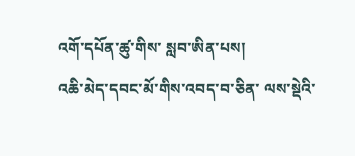འགོ་དཔོན་ཚུ་གིས་ སླབ་ཨིན་པས།
འཆི་མེད་དབང་མོ་གིས་འབད་བ་ཅིན་ ལས་སྡེའི་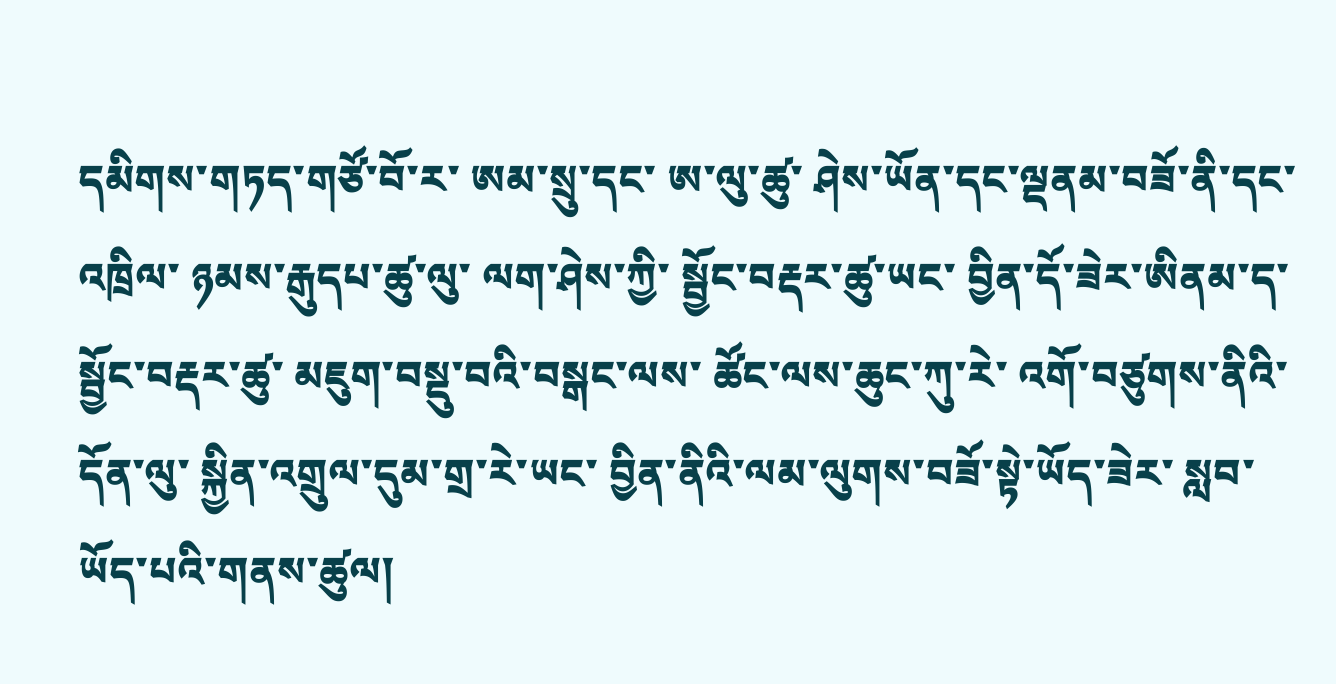དམིགས་གཏད་གཙོ་བོ་ར་ ཨམ་སྲུ་དང་ ཨ་ལུ་ཚུ་ ཤེས་ཡོན་དང་ལྡནམ་བཟོ་ནི་དང་འཁྲིལ་ ཉམས་རྒུདཔ་ཚུ་ལུ་ ལག་ཤེས་ཀྱི་ སྦྱོང་བརྡར་ཚུ་ཡང་ བྱིན་དོ་ཟེར་ཨིནམ་ད་ སྦྱོང་བརྡར་ཚུ་ མཇུག་བསྡུ་བའི་བསྒང་ལས་ ཚོང་ལས་ཆུང་ཀུ་རེ་ འགོ་བཙུགས་ནིའི་དོན་ལུ་ སྐྱིན་འགྲུལ་དུམ་གྲ་རེ་ཡང་ བྱིན་ནིའི་ལམ་ལུགས་བཟོ་སྟེ་ཡོད་ཟེར་ སླབ་ཡོད་པའི་གནས་ཚུལ།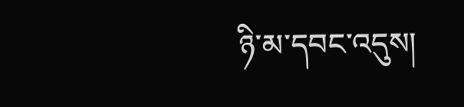ཉི་མ་དབང་འདུས།